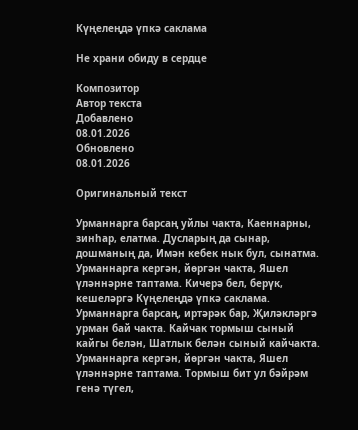Күңелеңдә үпкә саклама

Не храни обиду в сердце

Композитор
Автор текста
Добавлено
08.01.2026
Обновлено
08.01.2026

Оригинальный текст

Урманнарга барсаң уйлы чакта, Каеннарны, зинһар, елатма. Дусларың да сынар, дошманың да, Имән кебек нык бул, сынатма. Урманнарга кергән, йөргән чакта, Яшел үләннәрне таптама. Кичерә бел, берүк, кешеләргә Күңелеңдә үпкә саклама. Урманнарга барсаң, иртәрәк бар, Җиләкләргә урман бай чакта. Кайчак тормыш сыный кайгы белән, Шатлык белән сыный кайчакта. Урманнарга кергән, йөргән чакта, Яшел үләннәрне таптама. Тормыш бит ул бәйрәм генә түгел,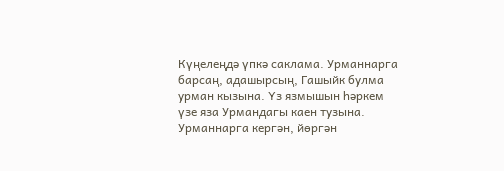Күңелеңдә үпкә саклама. Урманнарга барсаң, адашырсың, Гашыйк булма урман кызына. Үз язмышын һәркем үзе яза Урмандагы каен тузына. Урманнарга кергән, йөргән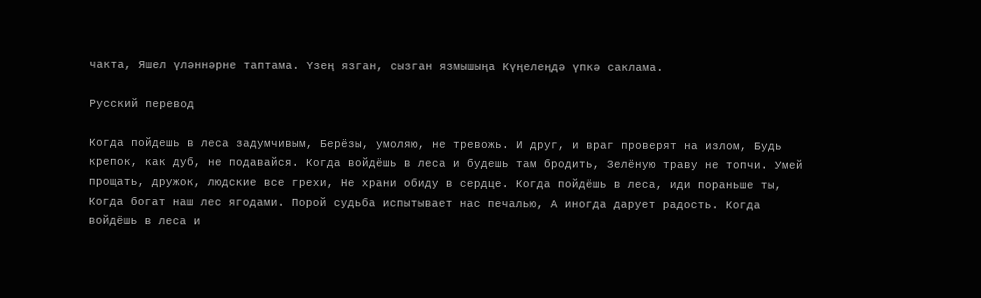чакта, Яшел үләннәрне таптама. Үзең язган, сызган язмышыңа Күңелеңдә үпкә саклама.

Русский перевод

Когда пойдешь в леса задумчивым, Берёзы, умоляю, не тревожь. И друг, и враг проверят на излом, Будь крепок, как дуб, не подавайся. Когда войдёшь в леса и будешь там бродить, Зелёную траву не топчи. Умей прощать, дружок, людские все грехи, Не храни обиду в сердце. Когда пойдёшь в леса, иди пораньше ты, Когда богат наш лес ягодами. Порой судьба испытывает нас печалью, А иногда дарует радость. Когда войдёшь в леса и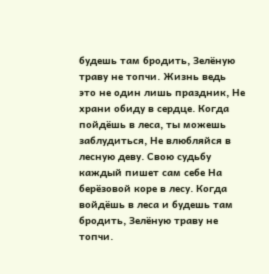будешь там бродить, Зелёную траву не топчи. Жизнь ведь это не один лишь праздник, Не храни обиду в сердце. Когда пойдёшь в леса, ты можешь заблудиться, Не влюбляйся в лесную деву. Свою судьбу каждый пишет сам себе На берёзовой коре в лесу. Когда войдёшь в леса и будешь там бродить, Зелёную траву не топчи.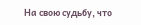На свою судьбу, что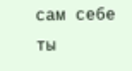сам себе ты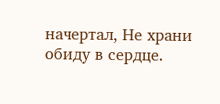начертал, Не храни обиду в сердце.